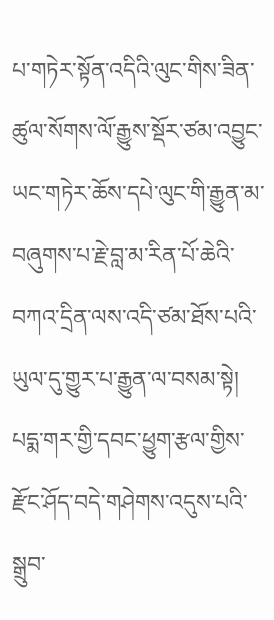པ་གཏེར་སྟོན་འདིའི་ལུང་གིས་ཟིན་ཚུལ་སོགས་ལོ་རྒྱུས་སྡོར་ཙམ་འབྱུང་ཡང་གཏེར་ཆོས་དཔེ་ལུང་གི་རྒྱུན་མ་བཞུགས་པ་རྗེ་བླ་མ་རིན་པོ་ཆེའི་བཀའ་དྲིན་ལས་འདི་ཙམ་ཐོས་པའི་ཡུལ་དུ་གྱུར་པ་རྒྱུན་ལ་བསམ་སྟེ། པདྨ་གར་གྱི་དབང་ཕྱུག་རྩལ་གྱིས་རྫོང་ཤོད་བདེ་གཤེགས་འདུས་པའི་སྒྲུབ་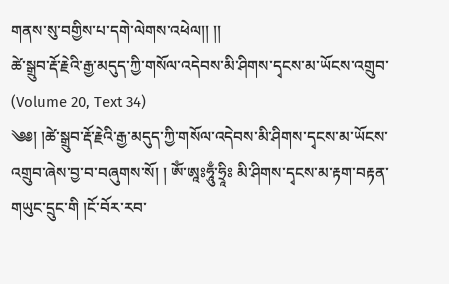གནས་སུ་བགྱིས་པ་དགེ་ལེགས་འཕེལ།། །།
ཚེ་སྒྲུབ་རྡོ་རྗེའི་རྒྱ་མདུད་ཀྱི་གསོལ་འདེབས་མི་ཤིགས་དྭངས་མ་ཡོངས་འགྲུབ་ (Volume 20, Text 34)
༄༅། །ཚེ་སྒྲུབ་རྡོ་རྗེའི་རྒྱ་མདུད་ཀྱི་གསོལ་འདེབས་མི་ཤིགས་དྭངས་མ་ཡོངས་འགྲུབ་ཞེས་བྱ་བ་བཞུགས་སོ། ། ཨོཾ་ཨཱཿཧཱུྃ་ཧྲཱིཿ མི་ཤིགས་དྭངས་མ་རྟག་བརྟན་གཡུང་དྲུང་གི །ངོ་བོར་རབ་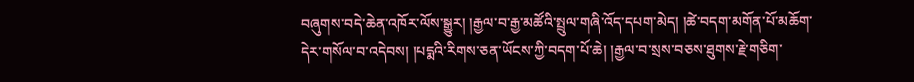བཞུགས་བདེ་ཆེན་འཁོར་ལོས་སྒྱུར། །རྒྱལ་བ་རྒྱ་མཚོའི་སྤྲུལ་གཞི་འོད་དཔག་མེད། །ཚེ་བདག་མགོན་པོ་མཆོག་དེར་གསོལ་བ་འདེབས། །པདྨའི་རིགས་ཅན་ཡོངས་ཀྱི་བདག་པོ་ཆེ། །རྒྱལ་བ་སྲས་བཅས་ཐུགས་རྗེ་གཅིག་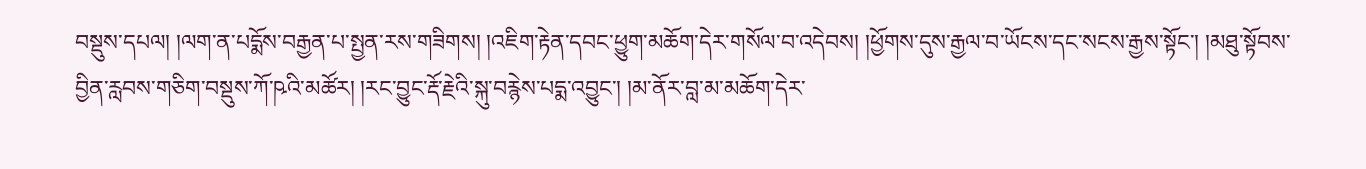བསྡུས་དཔལ། །ལག་ན་པདྨོས་བརྒྱན་པ་སྤྱན་རས་གཟིགས། །འཇིག་རྟེན་དབང་ཕྱུག་མཆོག་དེར་གསོལ་བ་འདེབས། །ཕྱོགས་དུས་རྒྱལ་བ་ཡོངས་དང་སངས་རྒྱས་སྟོང་། །མཐུ་སྟོབས་བྱིན་རླབས་གཅིག་བསྡུས་ཀོ་ཥའི་མཚོར། །རང་བྱུང་རྡོ་རྗེའི་སྐུ་བརྙེས་པདྨ་འབྱུང་། །མ་ནོར་བླ་མ་མཆོག་དེར་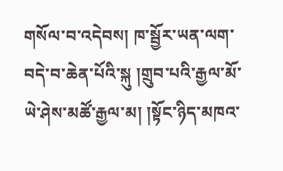གསོལ་བ་འདེབས། ཁ་སྦྱོར་ཡན་ལག་བདེ་བ་ཆེན་པོའི་སྐུ །གྲུབ་པའི་རྒྱལ་མོ་ཡེ་ཤེས་མཚོ་རྒྱལ་མ། །སྟོང་ཉིད་མཁའ་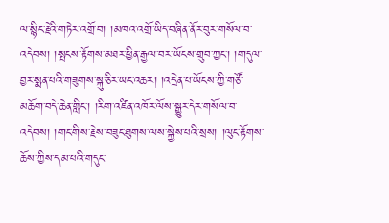ལ་སྙིང་རྗེའི་གཏེར་འགྲོ་བ། །མཁའ་འགྲོ་ཡིད་བཞིན་ནོར་བུར་གསོལ་བ་འདེབས། །སྤངས་རྟོགས་མཐར་ཕྱིན་རྒྱལ་བར་ཡོངས་གྲུབ་ཀྱང་། །གདུལ་བྱར་སྨན་པའི་གཟུགས་སྐུ་ཅིར་ཡང་འཆར། །འདྲེན་པ་ཡོངས་ཀྱི་གཙོ་མཆོག་བདེ་ཆེན་གླིང་། །རིག་འཛིན་འཁོར་ལོས་སྒྱུར་དེར་གསོལ་བ་འདེབས། །གང་གིས་རྗེས་བཟུང་ཐུགས་ལས་སྐྱེས་པའི་སྲས། །ལུང་རྟོགས་ཆོས་ཀྱིས་དམ་པའི་གདུང་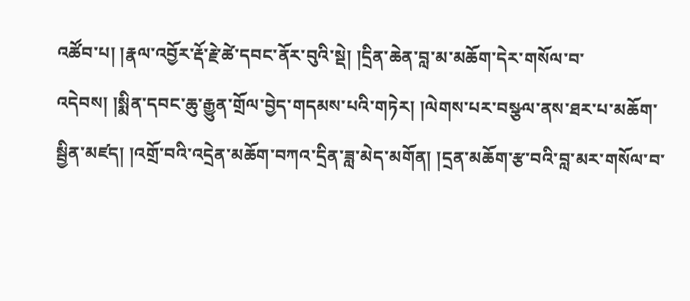འཚོབ་པ། །རྣལ་འབྱོར་རྡོ་རྗེ་ཚེ་དབང་ནོར་བུའི་སྡེ། །དྲིན་ཆེན་བླ་མ་མཆོག་དེར་གསོལ་བ་འདེབས། །སྨིན་དབང་ཆུ་རྒྱུན་གྲོལ་བྱེད་གདམས་པའི་གཏེར། །ལེགས་པར་བསྩལ་ནས་ཐར་པ་མཆོག་སྦྱིན་མཛད། །འགྲོ་བའི་འདྲེན་མཆོག་བཀའ་དྲིན་ཟླ་མེད་མགོན། །དྲན་མཆོག་རྩ་བའི་བླ་མར་གསོལ་བ་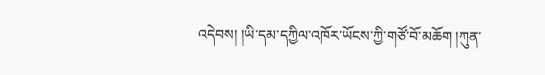འདེབས། །ཡི་དམ་དཀྱིལ་འཁོར་ཡོངས་ཀྱི་གཙོ་བོ་མཆོག །ཀུན་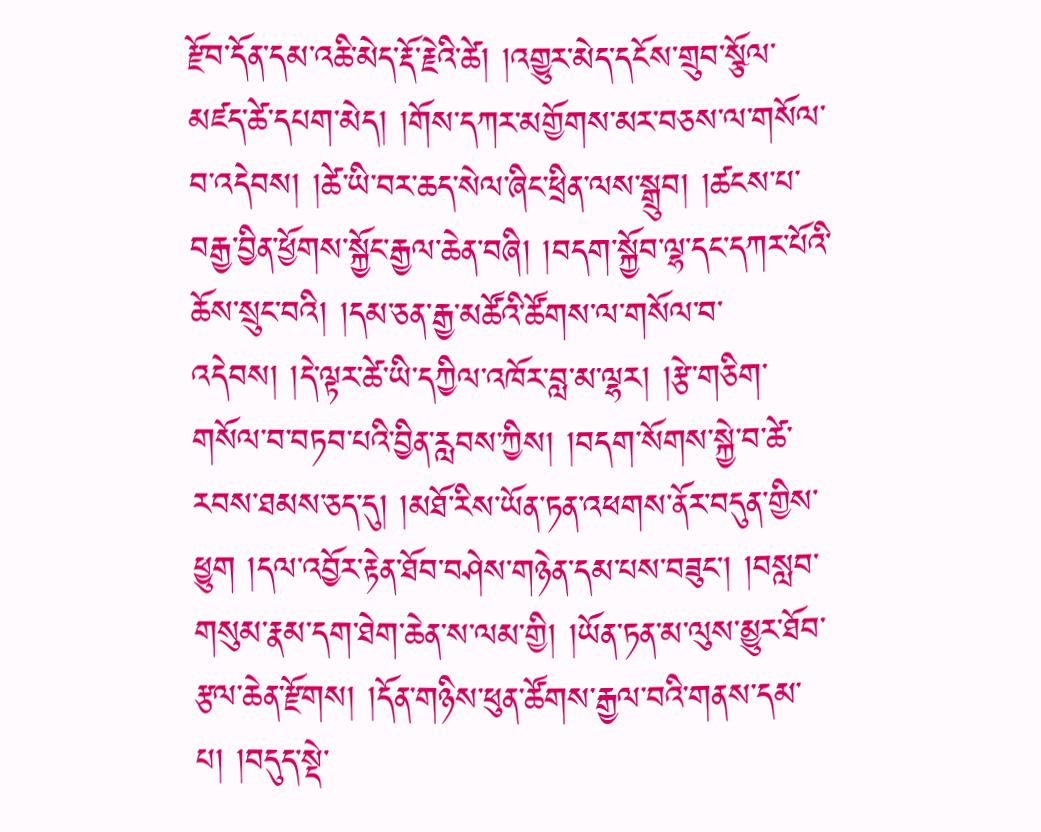རྫོབ་དོན་དམ་འཆི་མེད་རྡོ་རྗེའི་ཚེ། །འགྱུར་མེད་དངོས་གྲུབ་སྩོལ་མཛད་ཚེ་དཔག་མེད། །གོས་དཀར་མགྱོགས་མར་བཅས་ལ་གསོལ་བ་འདེབས། །ཚེ་ཡི་བར་ཆད་སེལ་ཞིང་ཕྲིན་ལས་སྒྲུབ། །ཚངས་པ་བརྒྱ་བྱིན་ཕྱོགས་སྐྱོང་རྒྱལ་ཆེན་བཞི། །བདག་སྐྱོབ་ལྷ་དང་དཀར་པོའི་ཆོས་སྲུང་བའི། །དམ་ཅན་རྒྱ་མཚོའི་ཚོགས་ལ་གསོལ་བ་འདེབས། །དེ་ལྟར་ཚེ་ཡི་དཀྱིལ་འཁོར་བླ་མ་ལྷར། །རྩེ་གཅིག་གསོལ་བ་བཏབ་པའི་བྱིན་རླབས་ཀྱིས། །བདག་སོགས་སྐྱེ་བ་ཚེ་རབས་ཐམས་ཅད་དུ། །མཐོ་རིས་ཡོན་ཏན་འཕགས་ནོར་བདུན་གྱིས་ཕྱུག །དལ་འབྱོར་རྟེན་ཐོབ་བཤེས་གཉེན་དམ་པས་བཟུང་། །བསླབ་གསུམ་རྣམ་དག་ཐེག་ཆེན་ས་ལམ་གྱི། །ཡོན་ཏན་མ་ལུས་མྱུར་ཐོབ་རྩལ་ཆེན་རྫོགས། །དོན་གཉིས་ཕུན་ཚོགས་རྒྱལ་བའི་གནས་དམ་པ། །བདུད་སྡེ་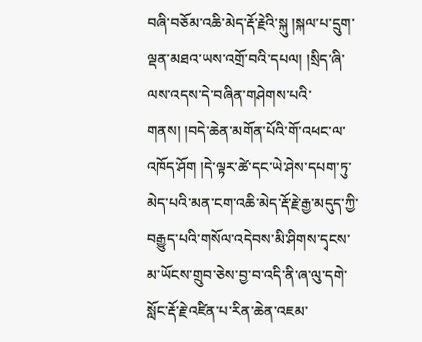བཞི་བཅོམ་འཆི་མེད་རྡོ་རྗེའི་སྐུ །སྐལ་པ་དྲུག་ལྡན་མཐའ་ཡས་འགྲོ་བའི་དཔལ། །སྲིད་ཞི་ལས་འདས་དེ་བཞིན་གཤེགས་པའི་གནས། །བདེ་ཆེན་མགོན་པོའི་གོ་འཕང་ལ་འཁོད་ཤོག །དེ་ལྟར་ཚེ་དང་ཡེ་ཤེས་དཔག་ཏུ་མེད་པའི་མན་ངག་འཆི་མེད་རྡོ་རྗེ་རྒྱ་མདུད་ཀྱི་བརྒྱུད་པའི་གསོལ་འདེབས་མི་ཤིགས་དྭངས་མ་ཡོངས་གྲུབ་ཅེས་བྱ་བ་འདི་ནི་ཞ་ལུ་དགེ་སློང་རྡོ་རྗེ་འཛིན་པ་རིན་ཆེན་འཇམ་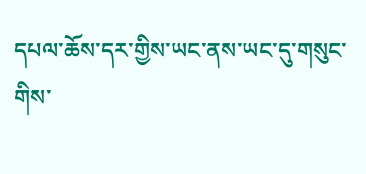དཔལ་ཆོས་དར་གྱིས་ཡང་ནས་ཡང་དུ་གསུང་གིས་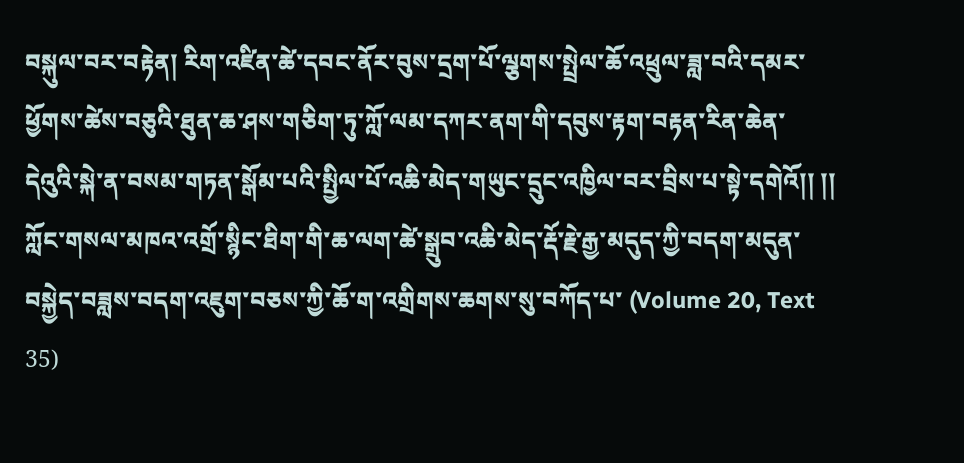བསྐུལ་བར་བརྟེན། རིག་འཛིན་ཚེ་དབང་ནོར་བུས་དྲག་པོ་ལྕགས་སྤྲེལ་ཆོ་འཕྲུལ་ཟླ་བའི་དམར་ཕྱོགས་ཚེས་བཅུའི་ཐུན་ཆ་ཤས་གཅིག་ཏུ་ཀློ་ལམ་དཀར་ནག་གི་དབུས་རྟག་བརྟན་རིན་ཆེན་དེའུའི་སྐེ་ན་བསམ་གཏན་སྒོམ་པའི་སྤྱིལ་པོ་འཆི་མེད་གཡུང་དྲུང་འཁྱིལ་བར་བྲིས་པ་སྟེ་དགེའོ།། །།
ཀློང་གསལ་མཁའ་འགྲོ་སྙིང་ཐིག་གི་ཆ་ལག་ཚེ་སྒྲུབ་འཆི་མེད་རྡོ་རྗེ་རྒྱ་མདུད་ཀྱི་བདག་མདུན་བསྐྱེད་བཟླས་བདག་འཇུག་བཅས་ཀྱི་ཆོ་ག་འགྲིགས་ཆགས་སུ་བཀོད་པ་ (Volume 20, Text 35)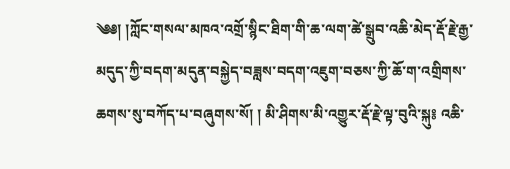༄༅། །ཀློང་གསལ་མཁའ་འགྲོ་སྙིང་ཐིག་གི་ཆ་ལག་ཚེ་སྒྲུབ་འཆི་མེད་རྡོ་རྗེ་རྒྱ་མདུད་ཀྱི་བདག་མདུན་བསྐྱེད་བཟླས་བདག་འཇུག་བཅས་ཀྱི་ཆོ་ག་འགྲིགས་ཆགས་སུ་བཀོད་པ་བཞུགས་སོ། ། མི་ཤིགས་མི་འགྱུར་རྡོ་རྗེ་ལྟ་བུའི་སྐུ༔ འཆི་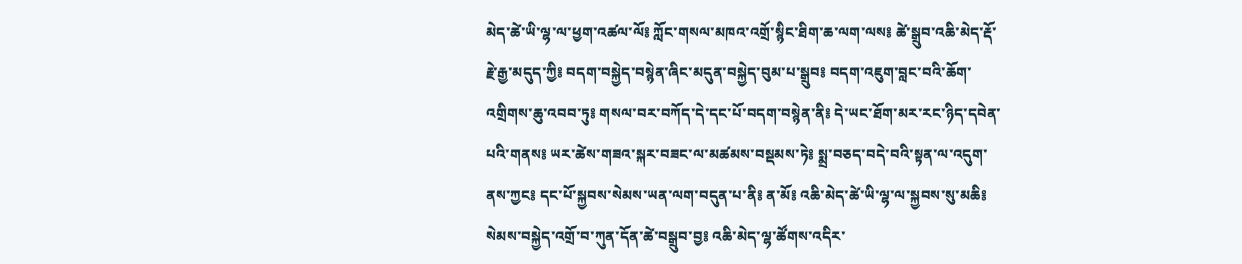མེད་ཚེ་ཡི་ལྷ་ལ་ཕྱག་འཚལ་ལོ༔ ཀློང་གསལ་མཁའ་འགྲོ་སྙིང་ཐིག་ཆ་ལག་ལས༔ ཚེ་སྒྲུབ་འཆི་མེད་རྡོ་རྗེ་རྒྱ་མདུད་ཀྱི༔ བདག་བསྐྱེད་བསྙེན་ཞིང་མདུན་བསྐྱེད་བུམ་པ་སྒྲུབ༔ བདག་འཇུག་བླང་བའི་ཆོག་འགྲིགས་ཆུ་འབབ་ཏུ༔ གསལ་བར་བཀོད་དེ་དང་པོ་བདག་བསྙེན་ནི༔ དེ་ཡང་ཐོག་མར་རང་ཉིད་དབེན་པའི་གནས༔ ཡར་ཚེས་གཟའ་སྐར་བཟང་ལ་མཚམས་བསྡམས་ཏེ༔ སྨྲ་བཅད་བདེ་བའི་སྟན་ལ་འདུག་ནས་ཀྱང༔ དང་པོ་སྐྱབས་སེམས་ཡན་ལག་བདུན་པ་ནི༔ ན་མོ༔ འཆི་མེད་ཚེ་ཡི་ལྷ་ལ་སྐྱབས་སུ་མཆི༔ སེམས་བསྐྱེད་འགྲོ་བ་ཀུན་དོན་ཚེ་བསྒྲུབ་བྱ༔ འཆི་མེད་ལྷ་ཚོགས་འདིར་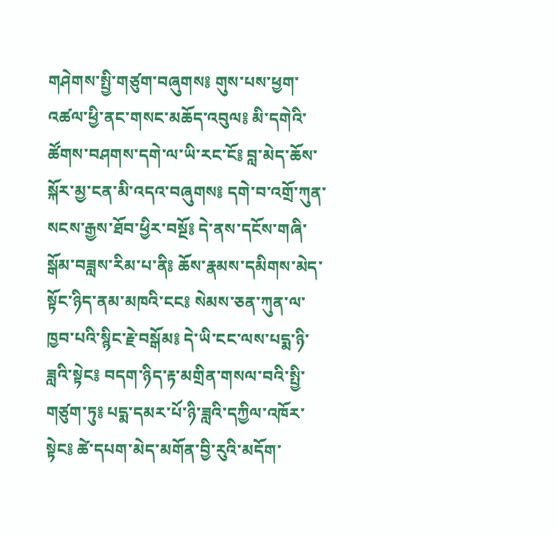གཤེགས་སྤྱི་གཙུག་བཞུགས༔ གུས་པས་ཕྱག་འཚལ་ཕྱི་ནང་གསང་མཆོད་འབུལ༔ མི་དགེའི་ཚོགས་བཤགས་དགེ་ལ་ཡི་རང་ངོ༔ བླ་མེད་ཆོས་སྐོར་མྱ་ངན་མི་འདའ་བཞུགས༔ དགེ་བ་འགྲོ་ཀུན་སངས་རྒྱས་ཐོབ་ཕྱིར་བསྔོ༔ དེ་ནས་དངོས་གཞི་སྒོམ་བཟླས་རིམ་པ་ནི༔ ཆོས་རྣམས་དམིགས་མེད་སྟོང་ཉིད་ནམ་མཁའི་ངང༔ སེམས་ཅན་ཀུན་ལ་ཁྱབ་པའི་སྙིང་རྗེ་བསྒོམ༔ དེ་ཡི་ངང་ལས་པདྨ་ཉི་ཟླའི་སྟེང༔ བདག་ཉིད་རྟ་མགྲིན་གསལ་བའི་སྤྱི་གཙུག་ཏུ༔ པདྨ་དམར་པོ་ཉི་ཟླའི་དཀྱིལ་འཁོར་སྟེང༔ ཚེ་དཔག་མེད་མགོན་བྱི་རུའི་མདོག་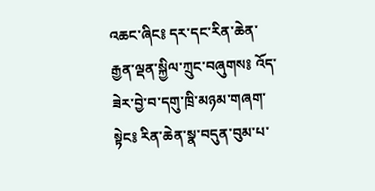འཆང་ཞིང༔ དར་དང་རིན་ཆེན་རྒྱན་ལྡན་སྐྱིལ་ཀྲུང་བཞུགས༔ འོད་ཟེར་བྱེ་བ་དགུ་ཁྲི་མཉམ་གཞག་སྟེང༔ རིན་ཆེན་སྣ་བདུན་བུམ་པ་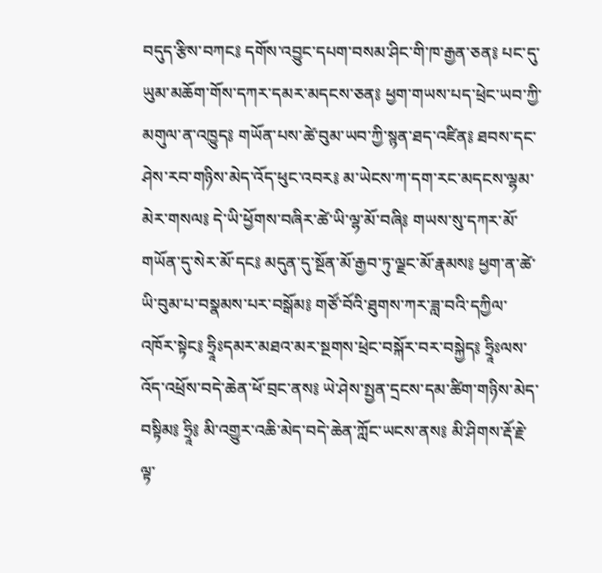བདུད་རྩིས་བཀང༔ དགོས་འབྱུང་དཔག་བསམ་ཤིང་གི་ཁ་རྒྱན་ཅན༔ པང་དུ་ཡུམ་མཆོག་གོས་དཀར་དམར་མདངས་ཅན༔ ཕྱག་གཡས་པད་ཕྲེང་ཡབ་ཀྱི་མགུལ་ན་འཁྱུད༔ གཡོན་པས་ཚེ་བུམ་ཡབ་ཀྱི་སྙན་ཐད་འཛིན༔ ཐབས་དང་ཤེས་རབ་གཉིས་མེད་འོད་ཕུང་འབར༔ མ་ཡེངས་ཀ་དག་རང་མདངས་ལྷམ་མེར་གསལ༔ དེ་ཡི་ཕྱོགས་བཞིར་ཚེ་ཡི་ལྷ་མོ་བཞི༔ གཡས་སུ་དཀར་མོ་གཡོན་དུ་སེར་མོ་དང༔ མདུན་དུ་སྔོན་མོ་རྒྱབ་ཏུ་ལྗང་མོ་རྣམས༔ ཕྱག་ན་ཚེ་ཡི་བུམ་པ་བསྣམས་པར་བསྒོམ༔ གཙོ་བོའི་ཐུགས་ཀར་ཟླ་བའི་དཀྱིལ་འཁོར་སྟེང༔ ཧྲཱིཿདམར་མཐའ་མར་སྔགས་ཕྲེང་བསྐོར་བར་བསྐྱེད༔ ཧྲཱིཿལས་འོད་འཕྲོས་བདེ་ཆེན་ཕོ་བྲང་ནས༔ ཡེ་ཤེས་སྤྱན་དྲངས་དམ་ཚིག་གཉིས་མེད་བསྟིམ༔ ཧྲཱི༔ མི་འགྱུར་འཆི་མེད་བདེ་ཆེན་ཀློང་ཡངས་ནས༔ མི་ཤིགས་རྡོ་རྗེ་ལྟ་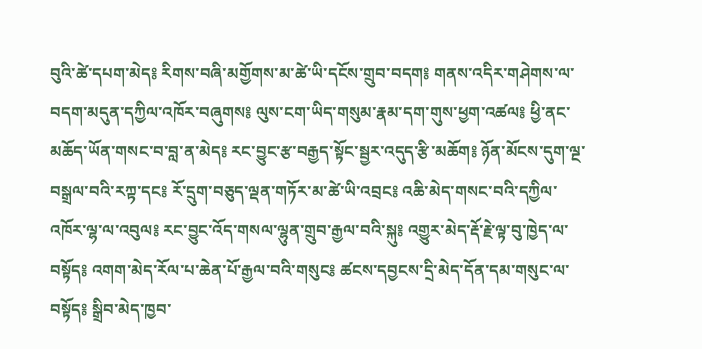བུའི་ཚེ་དཔག་མེད༔ རིགས་བཞི་མགྱོགས་མ་ཚེ་ཡི་དངོས་གྲུབ་བདག༔ གནས་འདིར་གཤེགས་ལ་བདག་མདུན་དཀྱིལ་འཁོར་བཞུགས༔ ལུས་ངག་ཡིད་གསུམ་རྣམ་དག་གུས་ཕྱག་འཚལ༔ ཕྱི་ནང་མཆོད་ཡོན་གསང་བ་བླ་ན་མེད༔ རང་བྱུང་རྩ་བརྒྱད་སྟོང་སྦྱར་འདུད་རྩི་མཆོག༔ ཉོན་མོངས་དུག་ལྔ་བསྒྲལ་བའི་རཀྟ་དང༔ རོ་དྲུག་བཅུད་ལྡན་གཏོར་མ་ཚེ་ཡི་འབྲང༔ འཆི་མེད་གསང་བའི་དཀྱིལ་འཁོར་ལྷ་ལ་འབུལ༔ རང་བྱུང་འོད་གསལ་ལྷུན་གྲུབ་རྒྱལ་བའི་སྐུ༔ འགྱུར་མེད་རྡོ་རྗེ་ལྟ་བུ་ཁྱེད་ལ་བསྟོད༔ འགག་མེད་རོལ་པ་ཆེན་པོ་རྒྱལ་བའི་གསུང༔ ཚངས་དབྱངས་དྲི་མེད་དོན་དམ་གསུང་ལ་བསྟོད༔ སྒྲིབ་མེད་ཁྱབ་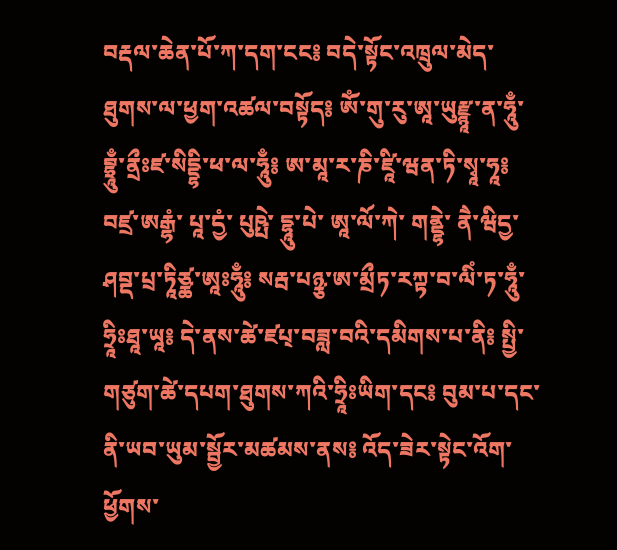བརྡལ་ཆེན་པོ་ཀ་དག་ངང༔ བདེ་སྟོང་འཁྲུལ་མེད་ཐུགས་ལ་ཕྱག་འཚལ་བསྟོད༔ ཨོཾ་གུ་རུ་ཨཱ་ཡུརྫྙཱ་ན་ཧཱུྃ་བྷྲཱུྃ་ནྲྀཿཛ་སིདྡྷི་ཕ་ལ་ཧཱུྃ༔ ཨ་མཱ་ར་ཎི་ཛཱི་ཝན་ཏི་སྭཱ་ཧཱ༔ བཛྲ་ཨརྒྷཾ་ པཱ་དྱཾ་ པུཥྤེ་ དྷཱུ་པེ་ ཨཱ་ལོ་ཀེ་ གནྡྷེ་ ནཻ་ཝིདྱ་ ཤབྡ་པྲ་ཏཱིཙྪ་ཨཱཿཧཱུྃ༔ སརྦ་པཉྩ་ཨ་མྲྀཏ་རཀྟ་བ་ལིཾ་ཏ་ཧཱུྃ་ཧྲཱིཿཐཱ་ཡཱ༔ དེ་ནས་ཚེ་ཛཔ྄་བཟླ་བའི་དམིགས་པ་ནི༔ སྤྱི་གཙུག་ཚེ་དཔག་ཐུགས་ཀའི་ཧྲཱིཿཡིག་དང༔ བུམ་པ་དང་ནི་ཡབ་ཡུམ་སྦྱོར་མཚམས་ནས༔ འོད་ཟེར་སྟེང་འོག་ཕྱོགས་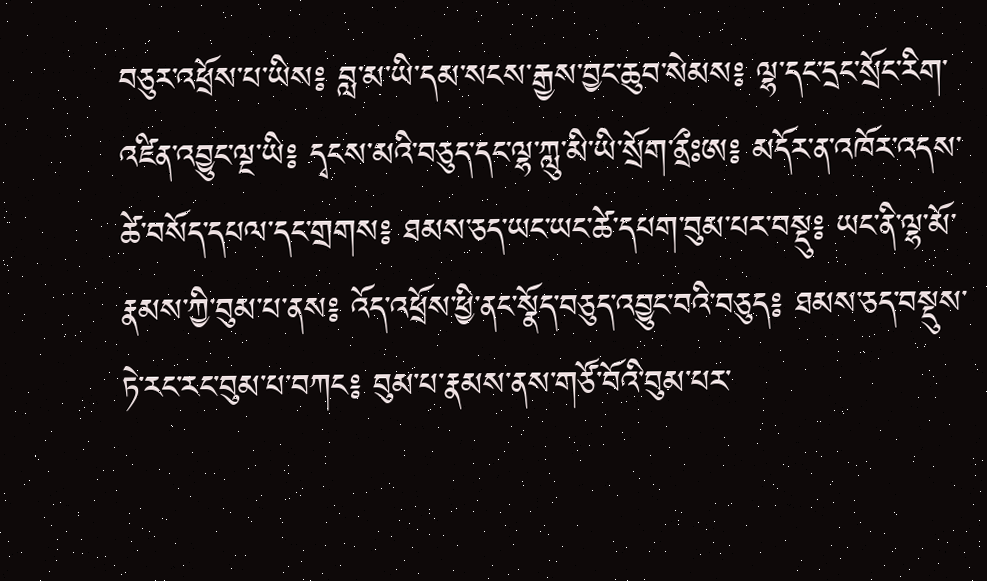བཅུར་འཕྲོས་པ་ཡིས༔ བླ་མ་ཡི་དམ་སངས་རྒྱས་བྱང་ཆུབ་སེམས༔ ལྷ་དང་དྲང་སྲོང་རིག་འཛིན་འབྱུང་ལྔ་ཡི༔ དྭངས་མའི་བཅུད་དང་ལྷ་ཀླུ་མི་ཡི་སྲོག་ནྲྀཿཨ༔ མདོར་ན་འཁོར་འདས་ཚེ་བསོད་དཔལ་དང་གྲགས༔ ཐམས་ཅད་ཡང་ཡང་ཚེ་དཔག་བུམ་པར་བསྡུ༔ ཡང་ནི་ལྷ་མོ་རྣམས་ཀྱི་བུམ་པ་ནས༔ འོད་འཕྲོས་ཕྱི་ནང་སྣོད་བཅུད་འབྱུང་བའི་བཅུད༔ ཐམས་ཅད་བསྡུས་ཏེ་རང་རང་བུམ་པ་བཀང༔ བུམ་པ་རྣམས་ནས་གཙོ་བོའི་བུམ་པར་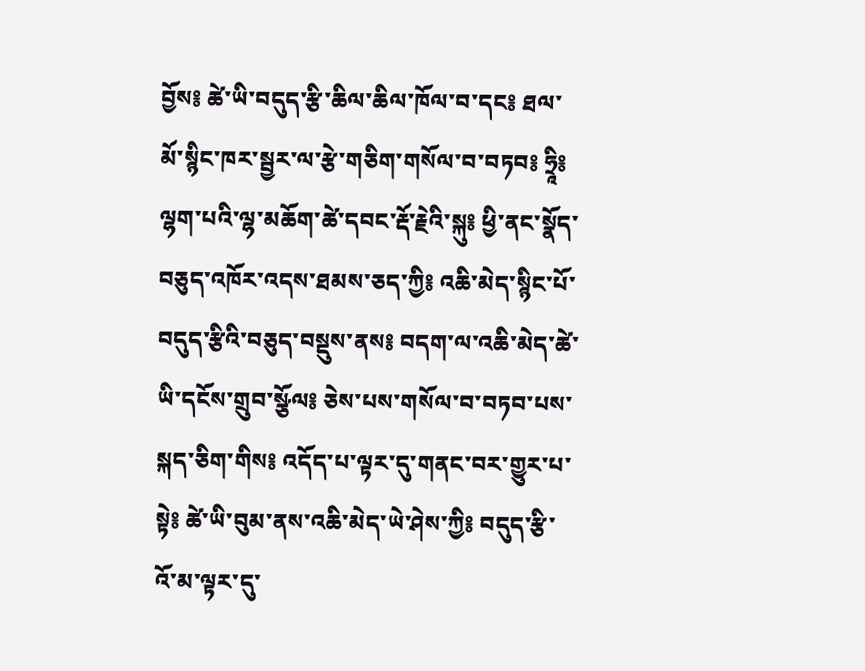བྱོས༔ ཚེ་ཡི་བདུད་རྩི་ཆིལ་ཆིལ་ཁོལ་བ་དང༔ ཐལ་མོ་སྙིང་ཁར་སྦྱར་ལ་རྩེ་གཅིག་གསོལ་བ་བཏབ༔ ཧྲཱི༔ ལྷག་པའི་ལྷ་མཆོག་ཚེ་དབང་རྡོ་རྗེའི་སྐུ༔ ཕྱི་ནང་སྣོད་བཅུད་འཁོར་འདས་ཐམས་ཅད་ཀྱི༔ འཆི་མེད་སྙིང་པོ་བདུད་རྩིའི་བཅུད་བསྡུས་ནས༔ བདག་ལ་འཆི་མེད་ཚེ་ཡི་དངོས་གྲུབ་སྩོལ༔ ཅེས་པས་གསོལ་བ་བཏབ་པས་སྐད་ཅིག་གིས༔ འདོད་པ་ལྟར་དུ་གནང་བར་གྱུར་པ་སྟེ༔ ཚེ་ཡི་བུམ་ནས་འཆི་མེད་ཡེ་ཤེས་ཀྱི༔ བདུད་རྩི་འོ་མ་ལྟར་དུ་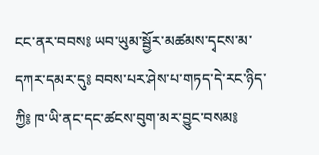ངང་ནར་བབས༔ ཡབ་ཡུམ་སྦྱོར་མཚམས་དྭངས་མ་དཀར་དམར་དུ༔ བབས་པར་ཤེས་པ་གཏད་དེ་རང་ཉིད་ཀྱི༔ ཁ་ཡི་ནང་དང་ཚངས་བུག་མར་བྱུང་བསམ༔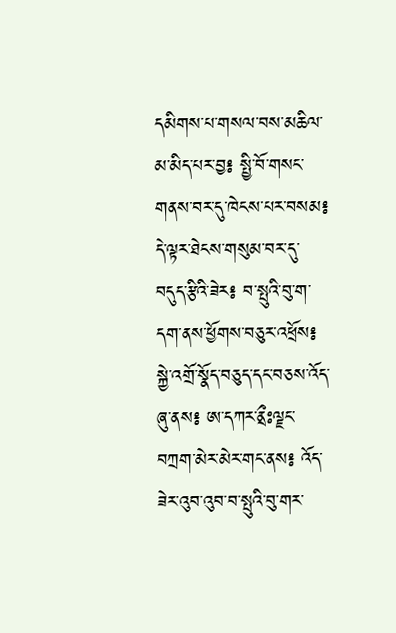དམིགས་པ་གསལ་བས་མཆིལ་མ་མིད་པར་བྱ༔ སྤྱི་བོ་གསང་གནས་བར་དུ་ཁེངས་པར་བསམ༔ དེ་ལྟར་ཐེངས་གསུམ་བར་དུ་བདུད་རྩིའི་ཟེར༔ བ་སྤུའི་བུ་ག་དག་ནས་ཕྱོགས་བཅུར་འཕྲོས༔ སྐྱེ་འགྲོ་སྣོད་བཅུད་དང་བཅས་འོད་ཞུ་ནས༔ ཨ་དཀར་ནྲྀཿལྗང་བཀྲག་མེར་མེར་གང་ནས༔ འོད་ཟེར་འུབ་འུབ་བ་སྤུའི་བུ་གར་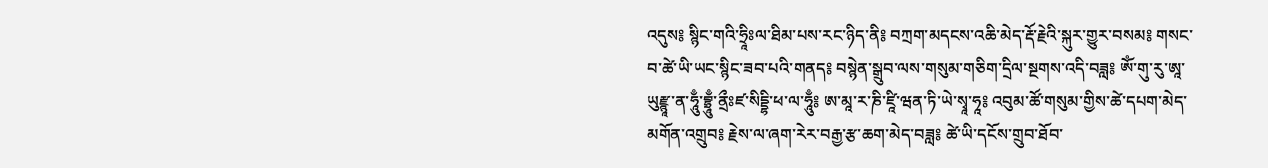འདུས༔ སྙིང་གའི་ཧྲཱིཿལ་ཐིམ་པས་རང་ཉིད་ནི༔ བཀྲག་མདངས་འཆི་མེད་རྡོ་རྗེའི་སྐུར་གྱུར་བསམ༔ གསང་བ་ཚེ་ཡི་ཡང་སྙིང་ཟབ་པའི་གནད༔ བསྙེན་སྒྲུབ་ལས་གསུམ་གཅིག་དྲིལ་སྔགས་འདི་བཟླ༔ ཨོཾ་གུ་རུ་ཨཱ་ཡུརྫྙཱ་ན་ཧཱུྃ་བྷྲཱུྃ་ནྲྀཿཛ་སིདྡྷི་ཕ་ལ་ཧཱུྃ༔ ཨ་མཱ་ར་ཎི་ཛཱི་ཝན་ཏི་ཡེ་སྭཱ་ཧཱ༔ འབུམ་ཚོ་གསུམ་གྱིས་ཚེ་དཔག་མེད་མགོན་འགྲུབ༔ རྗེས་ལ་ཞག་རེར་བརྒྱ་རྩ་ཆག་མེད་བཟླ༔ ཚེ་ཡི་དངོས་གྲུབ་ཐོབ་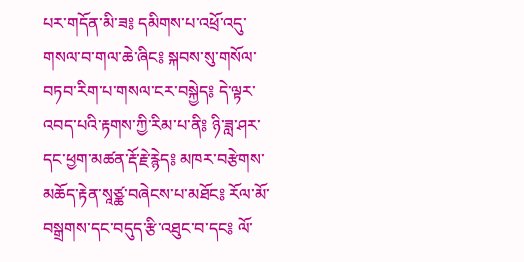པར་གདོན་མི་ཟ༔ དམིགས་པ་འཕྲོ་འདུ་གསལ་བ་གལ་ཆེ་ཞིང༔ སྐབས་སུ་གསོལ་བཏབ་རིག་པ་གསལ་ངར་བསྐྱེད༔ དེ་ལྟར་འབད་པའི་རྟགས་ཀྱི་རིམ་པ་ནི༔ ཉི་ཟླ་ཤར་དང་ཕྱག་མཚན་རྡོ་རྗེ་རྙེད༔ མཁར་བརྩེགས་མཆོད་རྟེན་སཱཙྪ་བཞེངས་པ་མཐོང༔ རོལ་མོ་བསྒྲགས་དང་བདུད་རྩི་འཐུང་བ་དང༔ ལོ་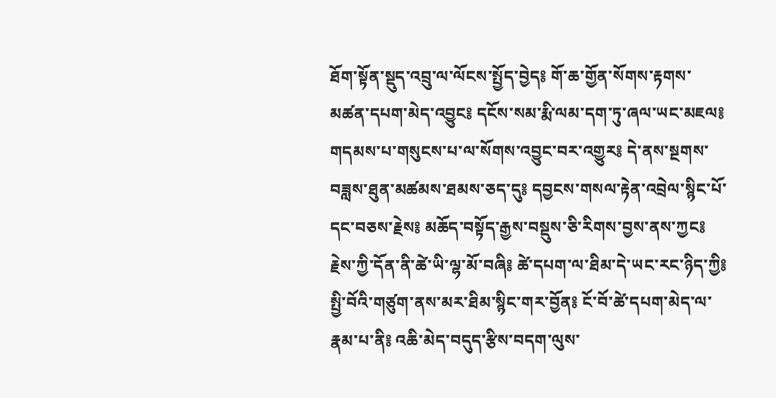ཐོག་སྟོན་སྡུད་འབྲུ་ལ་ལོངས་སྤྱོད་བྱེད༔ གོ་ཆ་གྱོན་སོགས་རྟགས་མཚན་དཔག་མེད་འབྱུང༔ དངོས་སམ་རྨི་ལམ་དག་ཏུ་ཞལ་ཡང་མཇལ༔ གདམས་པ་གསུངས་པ་ལ་སོགས་འབྱུང་བར་འགྱུར༔ དེ་ནས་སྔགས་བཟླས་ཐུན་མཚམས་ཐམས་ཅད་དུ༔ དབྱངས་གསལ་རྟེན་འབྲེལ་སྙིང་པོ་དང་བཅས་རྗེས༔ མཆོད་བསྟོད་རྒྱས་བསྡུས་ཅི་རིགས་བྱས་ནས་ཀྱང༔ རྗེས་ཀྱི་དོན་ནི་ཚེ་ཡི་ལྷ་མོ་བཞི༔ ཚེ་དཔག་ལ་ཐིམ་དེ་ཡང་རང་ཉིད་ཀྱི༔ སྤྱི་བོའི་གཙུག་ནས་མར་ཐིམ་སྙིང་གར་བྱོན༔ ངོ་བོ་ཚེ་དཔག་མེད་ལ་རྣམ་པ་ནི༔ འཆི་མེད་བདུད་རྩིས་བདག་ལུས་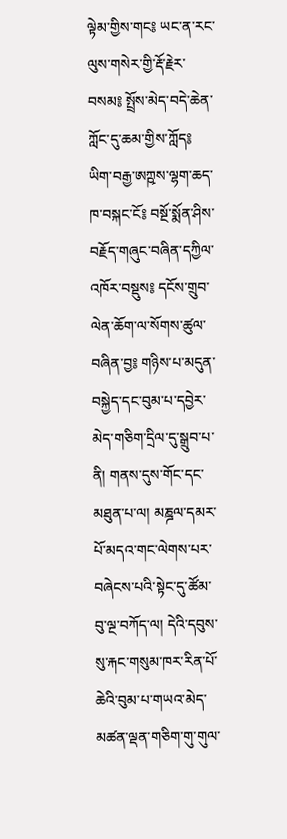ལྟེམ་གྱིས་གང༔ ཡང་ན་རང་ལུས་གསེར་གྱི་རྡོ་རྗེར་བསམ༔ སྤྲོས་མེད་བདེ་ཆེན་ཀློང་དུ་ཆམ་གྱིས་ཀློད༔ ཡིག་བརྒྱ་ཨཀྵས་ལྷག་ཆད་ཁ་བསྐང་ངོ༔ བསྔོ་སྨོན་ཤིས་བརྗོད་གཞུང་བཞིན་དཀྱིལ་འཁོར་བསྡུས༔ དངོས་གྲུབ་ལེན་ཆོག་ལ་སོགས་ཚུལ་བཞིན་བྱ༔ གཉིས་པ་མདུན་བསྐྱེད་དང་བུམ་པ་དབྱེར་མེད་གཅིག་དྲིལ་དུ་སྒྲུབ་པ་ནི། གནས་དུས་གོང་དང་མཐུན་པ་ལ། མཎྜལ་དམར་པོ་མདའ་གང་ལེགས་པར་བཞེངས་པའི་སྟེང་དུ་ཚོམ་བུ་ལྔ་བཀོད་ལ། དེའི་དབུས་སུ་རྐང་གསུམ་ཁར་རིན་པོ་ཆེའི་བུམ་པ་གཡའ་མེད་མཚན་ལྡན་གཅིག་གུ་གུལ་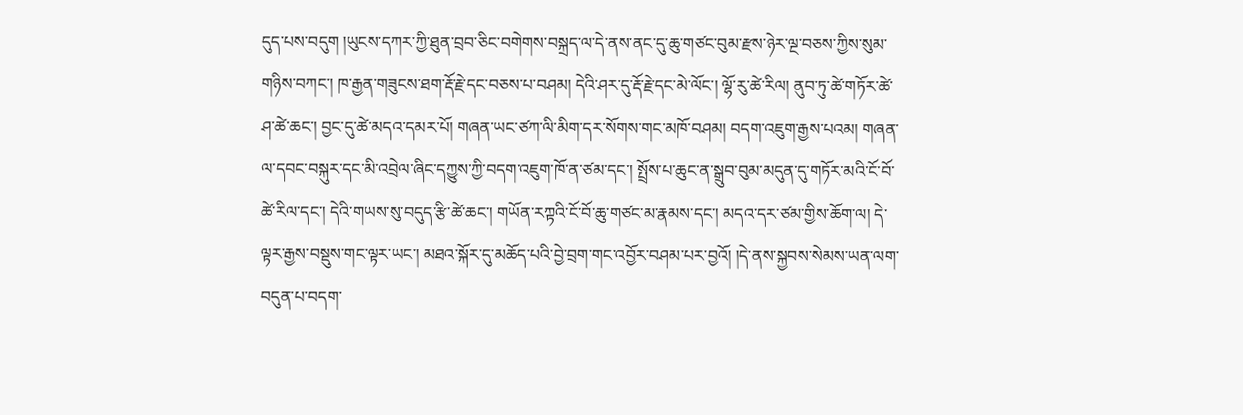དུད་པས་བདུག །ཡུངས་དཀར་ཀྱི་ཐུན་བྲབ་ཅིང་བགེགས་བསྐྲད་ལ་དེ་ནས་ནང་དུ་ཆུ་གཙང་བུམ་རྫས་ཉེར་ལྔ་བཅས་ཀྱིས་སུམ་གཉིས་བཀང་། ཁ་རྒྱན་གཟུངས་ཐག་རྡོ་རྗེ་དང་བཅས་པ་བཤམ། དེའི་ཤར་དུ་རྡོ་རྗེ་དང་མེ་ལོང་། ལྷོ་རུ་ཚེ་རིལ། ནུབ་ཏུ་ཚེ་གཏོར་ཚེ་ཤ་ཚེ་ཆང་། བྱང་དུ་ཚེ་མདའ་དམར་པོ། གཞན་ཡང་ཙཀ་ལི་མིག་དར་སོགས་གང་མཁོ་བཤམ། བདག་འཇུག་རྒྱས་པའམ། གཞན་ལ་དབང་བསྐུར་དང་མི་འབྲེལ་ཞིང་དཀྱུས་ཀྱི་བདག་འཇུག་ཁོ་ན་ཙམ་དང་། སྤྲོས་པ་ཆུང་ན་སྒྲུབ་བུམ་མདུན་དུ་གཏོར་མའི་ངོ་བོ་ཚེ་རིལ་དང་། དེའི་གཡས་སུ་བདུད་རྩི་ཚེ་ཆང་། གཡོན་རཀྟའི་ངོ་བོ་ཆུ་གཙང་མ་རྣམས་དང་། མདའ་དར་ཙམ་གྱིས་ཆོག་ལ། དེ་ལྟར་རྒྱས་བསྡུས་གང་ལྟར་ཡང་། མཐའ་སྐོར་དུ་མཆོད་པའི་བྱེ་བྲག་གང་འབྱོར་བཤམ་པར་བྱའོ། །དེ་ནས་སྐྱབས་སེམས་ཡན་ལག་བདུན་པ་བདག་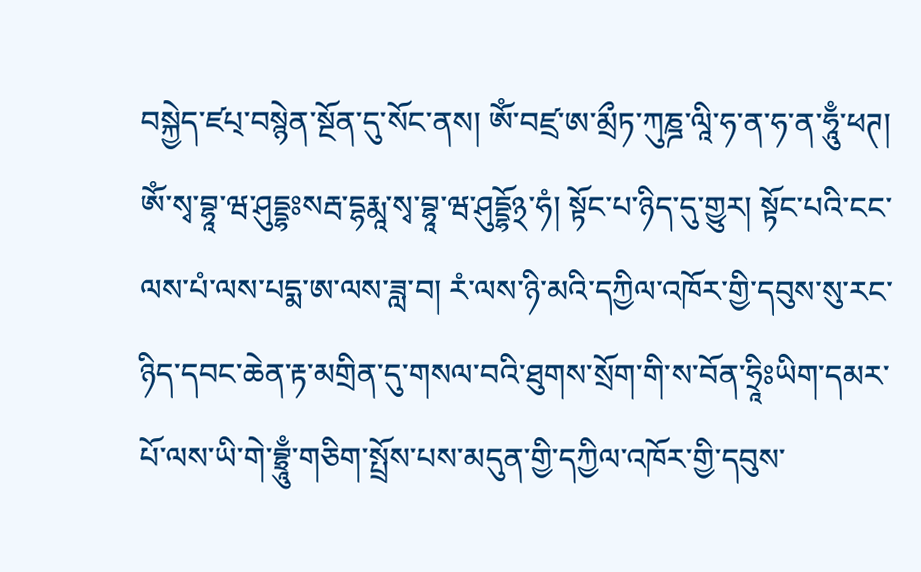བསྐྱེད་ཛཔ྄་བསྙེན་སྔོན་དུ་སོང་ནས། ཨོཾ་བཛྲ་ཨ་མྲྀཏ་ཀུཎྜ་ལཱི་ཧ་ན་ཧ་ན་ཧཱུྃ་ཕཊ། ཨོཾ་སྭ་བྷཱ་ཝ་ཤུདྡྷཿསརྦ་དྷརྨཱ་སྭ་བྷཱ་ཝ་ཤུདྡྷོ྅་ཧཾ། སྟོང་པ་ཉིད་དུ་གྱུར། སྟོང་པའི་ངང་ལས་པཾ་ལས་པདྨ་ཨ་ལས་ཟླ་བ། རཾ་ལས་ཉི་མའི་དཀྱིལ་འཁོར་གྱི་དབུས་སུ་རང་ཉིད་དབང་ཆེན་རྟ་མགྲིན་དུ་གསལ་བའི་ཐུགས་སྲོག་གི་ས་བོན་ཧྲཱིཿཡིག་དམར་པོ་ལས་ཡི་གེ་བྷྲཱུྃ་གཅིག་སྤྲོས་པས་མདུན་གྱི་དཀྱིལ་འཁོར་གྱི་དབུས་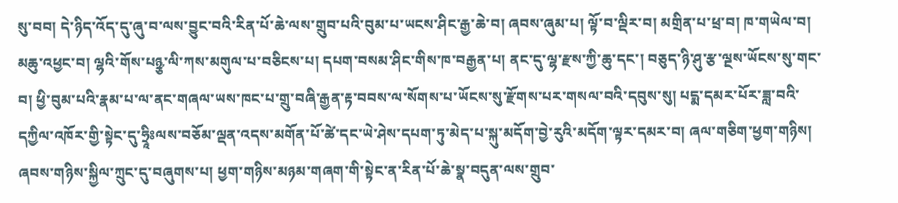སུ་བབ། དེ་ཉིད་འོད་དུ་ཞུ་བ་ལས་བྱུང་བའི་རིན་པོ་ཆེ་ལས་གྲུབ་པའི་བུམ་པ་ཡངས་ཤིང་རྒྱ་ཆེ་བ། ཞབས་ཞུམ་པ། ལྟོ་བ་ལྡིར་བ། མགྲིན་པ་ཕྲ་བ། ཁ་གཡེལ་བ། མཆུ་འཕྱང་བ། ལྷའི་གོས་པཉྩ་ལི་ཀས་མགུལ་པ་བཅིངས་པ། དཔག་བསམ་ཤིང་གིས་ཁ་བརྒྱན་པ། ནང་དུ་ལྷ་རྫས་ཀྱི་ཆུ་དང་། བཅུད་ཉི་ཤུ་རྩ་ལྔས་ཡོངས་སུ་གང་བ། ཕྱི་བུམ་པའི་རྣམ་པ་ལ་ནང་གཞལ་ཡས་ཁང་པ་གྲུ་བཞི་རྒྱན་རྟ་བབས་ལ་སོགས་པ་ཡོངས་སུ་རྫོགས་པར་གསལ་བའི་དབུས་སུ། པདྨ་དམར་པོར་ཟླ་བའི་དཀྱིལ་འཁོར་གྱི་སྟེང་དུ་ཧྲཱིཿལས་བཅོམ་ལྡན་འདས་མགོན་པོ་ཚེ་དང་ཡེ་ཤེས་དཔག་ཏུ་མེད་པ་སྐུ་མདོག་བྱེ་རུའི་མདོག་ལྟར་དམར་བ། ཞལ་གཅིག་ཕྱག་གཉིས། ཞབས་གཉིས་སྐྱིལ་ཀྲུང་དུ་བཞུགས་པ། ཕྱག་གཉིས་མཉམ་གཞག་གི་སྟེང་ན་རིན་པོ་ཆེ་སྣ་བདུན་ལས་གྲུབ་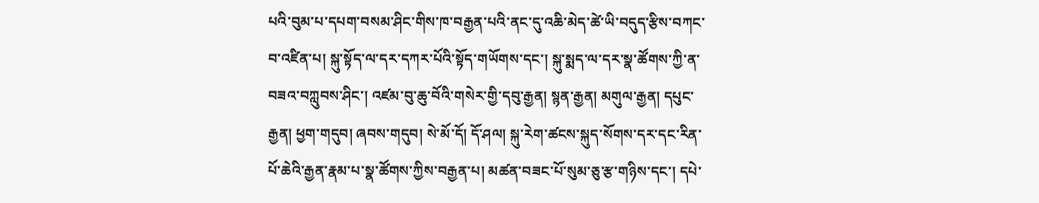པའི་བུམ་པ་དཔག་བསམ་ཤིང་གིས་ཁ་བརྒྱན་པའི་ནང་དུ་འཆི་མེད་ཚེ་ཡི་བདུད་རྩིས་བཀང་བ་འཛིན་པ། སྐུ་སྟོད་ལ་དར་དཀར་པོའི་སྟོད་གཡོགས་དང་། སྐུ་སྨད་ལ་དར་སྣ་ཚོགས་ཀྱི་ན་བཟའ་བཀླུབས་ཤིང་། འཛམ་བུ་ཆུ་བོའི་གསེར་གྱི་དབུ་རྒྱན། སྙན་རྒྱན། མགུལ་རྒྱན། དཔུང་རྒྱན། ཕྱག་གདུབ། ཞབས་གདུབ། སེ་མོ་དོ། དོ་ཤལ། སྐུ་རེག་ཚངས་སྐུད་སོགས་དར་དང་རིན་པོ་ཆེའི་རྒྱན་རྣམ་པ་སྣ་ཚོགས་ཀྱིས་བརྒྱན་པ། མཚན་བཟང་པོ་སུམ་ཅུ་རྩ་གཉིས་དང་། དཔེ་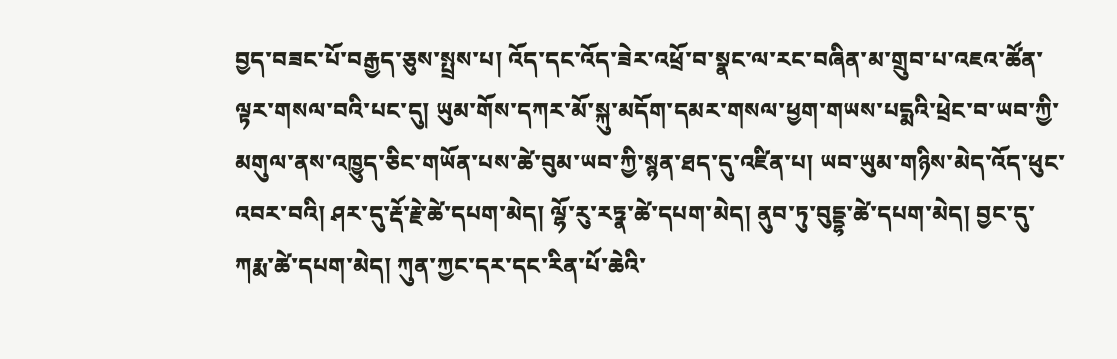བྱད་བཟང་པོ་བརྒྱད་ཅུས་སྤྲས་པ། འོད་དང་འོད་ཟེར་འཕྲོ་བ་སྣང་ལ་རང་བཞིན་མ་གྲུབ་པ་འཇའ་ཚོན་ལྟར་གསལ་བའི་པང་དུ། ཡུམ་གོས་དཀར་མོ་སྐུ་མདོག་དམར་གསལ་ཕྱག་གཡས་པདྨའི་ཕྲེང་བ་ཡབ་ཀྱི་མགུལ་ནས་འཁྱུད་ཅིང་གཡོན་པས་ཚེ་བུམ་ཡབ་ཀྱི་སྙན་ཐད་དུ་འཛིན་པ། ཡབ་ཡུམ་གཉིས་མེད་འོད་ཕུང་འབར་བའི། ཤར་དུ་རྡོ་རྗེ་ཚེ་དཔག་མེད། ལྷོ་རུ་རཏྣ་ཚེ་དཔག་མེད། ནུབ་ཏུ་བུདྡྷ་ཚེ་དཔག་མེད། བྱང་དུ་ཀརྨ་ཚེ་དཔག་མེད། ཀུན་ཀྱང་དར་དང་རིན་པོ་ཆེའི་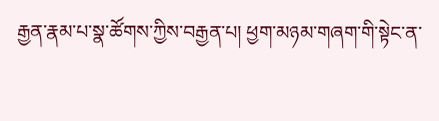རྒྱན་རྣམ་པ་སྣ་ཚོགས་ཀྱིས་བརྒྱན་པ། ཕྱག་མཉམ་གཞག་གི་སྟེང་ན་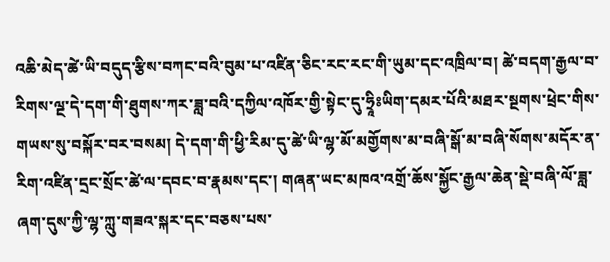འཆི་མེད་ཚེ་ཡི་བདུད་རྩིས་བཀང་བའི་བུམ་པ་འཛིན་ཅིང་རང་རང་གི་ཡུམ་དང་འཁྲིལ་བ། ཚེ་བདག་རྒྱལ་བ་རིགས་ལྔ་དེ་དག་གི་ཐུགས་ཀར་ཟླ་བའི་དཀྱིལ་འཁོར་གྱི་སྟེང་དུ་ཧྲཱིཿཡིག་དམར་པོའི་མཐར་སྔགས་ཕྲེང་གིས་གཡས་སུ་བསྐོར་བར་བསམ། དེ་དག་གི་ཕྱི་རིམ་དུ་ཚེ་ཡི་ལྷ་མོ་མགྱོགས་མ་བཞི་སྒོ་མ་བཞི་སོགས་མདོར་ན་རིག་འཛིན་དྲང་སྲོང་ཚེ་ལ་དབང་བ་རྣམས་དང་། གཞན་ཡང་མཁའ་འགྲོ་ཆོས་སྐྱོང་རྒྱལ་ཆེན་སྡེ་བཞི་ལོ་ཟླ་ཞག་དུས་ཀྱི་ལྷ་ཀླུ་གཟའ་སྐར་དང་བཅས་པས་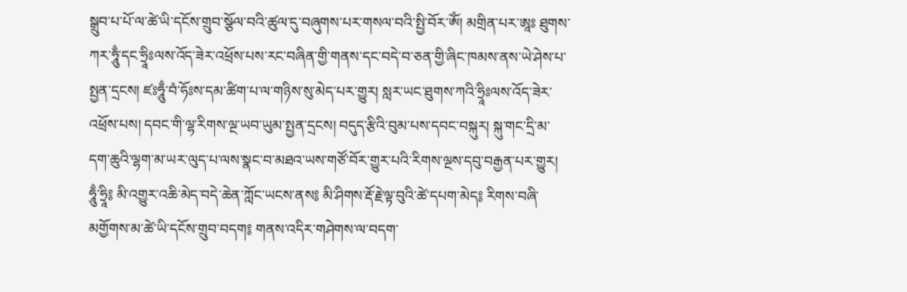སྒྲུབ་པ་པོ་ལ་ཚེ་ཡི་དངོས་གྲུབ་སྩོལ་བའི་ཚུལ་དུ་བཞུགས་པར་གསལ་བའི་སྤྱི་བོར་ཨོཾ། མགྲིན་པར་ཨཱཿ ཐུགས་ཀར་ཧཱུྃ་དང་ཧྲཱིཿལས་འོད་ཟེར་འཕྲོས་པས་རང་བཞིན་གྱི་གནས་དང་བདེ་བ་ཅན་གྱི་ཞིང་ཁམས་ནས་ཡེ་ཤེས་པ་སྤྱན་དྲངས། ཛཿཧཱུྃ་བཾ་ཧོཿས་དམ་ཚིག་པ་ལ་གཉིས་སུ་མེད་པར་གྱུར། སླར་ཡང་ཐུགས་ཀའི་ཧྲཱིཿལས་འོད་ཟེར་འཕྲོས་པས། དབང་གི་ལྷ་རིགས་ལྔ་ཡབ་ཡུམ་སྤྱན་དྲངས། བདུད་རྩིའི་བུམ་པས་དབང་བསྐུར། སྐུ་གང་དྲི་མ་དག་ཆུའི་ལྷག་མ་ཡར་ལུད་པ་ལས་སྣང་བ་མཐའ་ཡས་གཙོ་བོར་གྱུར་པའི་རིགས་ལྔས་དབུ་བརྒྱན་པར་གྱུར། ཧཱུྃ་ཧྲཱི༔ མི་འགྱུར་འཆི་མེད་བདེ་ཆེན་ཀློང་ཡངས་ནས༔ མི་ཤིགས་རྡོ་རྗེ་ལྟ་བུའི་ཚེ་དཔག་མེད༔ རིགས་བཞི་མགྱོགས་མ་ཚེ་ཡི་དངོས་གྲུབ་བདག༔ གནས་འདིར་གཤེགས་ལ་བདག་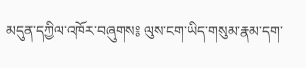མདུན་དཀྱིལ་འཁོར་བཞུགས༔ ལུས་ངག་ཡིད་གསུམ་རྣམ་དག་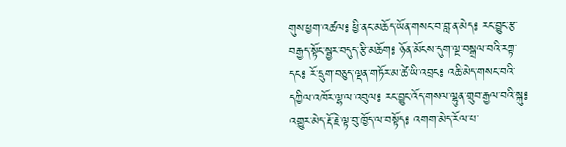གུས་ཕྱག་འཚལ༔ ཕྱི་ནང་མཆོད་ཡོན་གསང་བ་བླ་ན་མེད༔ རང་བྱུང་རྩ་བརྒྱད་སྟོང་སྦྱར་བདུད་རྩི་མཆོག༔ ཉོན་མོངས་དུག་ལྔ་བསྒྲལ་བའི་རཀྟ་དང༔ རོ་དྲུག་བཅུད་ལྡན་གཏོར་མ་ཚེ་ཡི་འབྲང༔ འཆི་མེད་གསང་བའི་དཀྱིལ་འཁོར་ལྷ་ལ་འབུལ༔ རང་བྱུང་འོད་གསལ་ལྷུན་གྲུབ་རྒྱལ་བའི་སྐུ༔ འགྱུར་མེད་རྡོ་རྗེ་ལྟ་བུ་ཁྱོད་ལ་བསྟོད༔ འགག་མེད་རོལ་པ་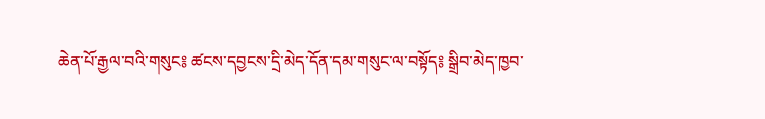ཆེན་པོ་རྒྱལ་བའི་གསུང༔ ཚངས་དབྱངས་དྲི་མེད་དོན་དམ་གསུང་ལ་བསྟོད༔ སྒྲིབ་མེད་ཁྱབ་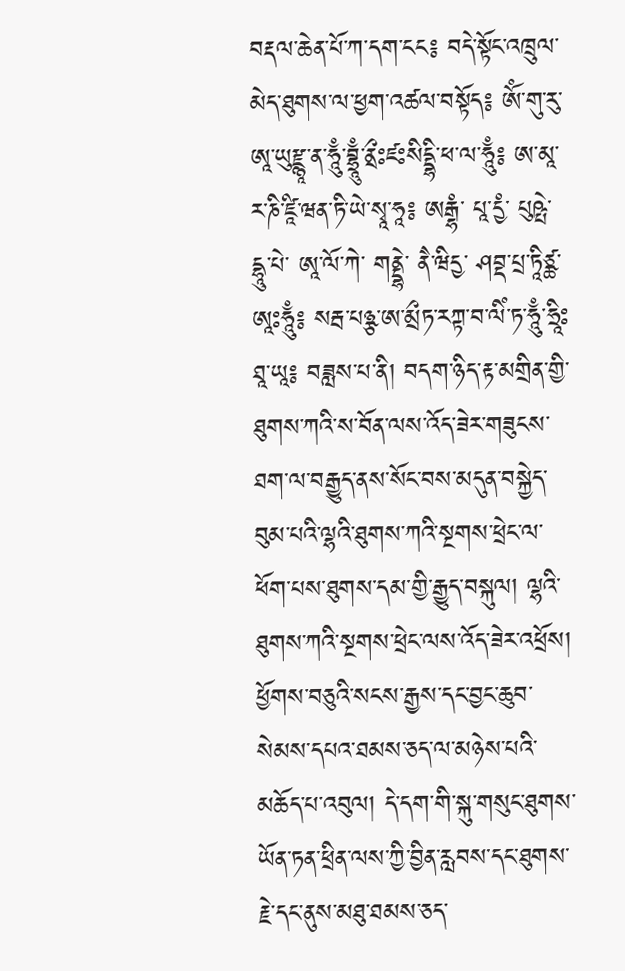བརྡལ་ཆེན་པོ་ཀ་དག་ངང༔ བདེ་སྟོང་འཁྲུལ་མེད་ཐུགས་ལ་ཕྱག་འཚལ་བསྟོད༔ ཨོཾ་གུ་རུ་ཨཱ་ཡུརྫྙཱ་ན་ཧཱུྃ་བྷྲཱུྃ་ནྲྀཿཛཿསིདྡྷི་ཕ་ལ་ཧཱུྃ༔ ཨ་མཱ་ར་ཎི་ཛཱི་ཝན་ཏི་ཡེ་སྭཱ་ཧཱ༔ ཨརྒྷཾ་ པཱ་དྱཾ་ པུཥྤེ་ དྷཱུ་པེ་ ཨཱ་ལོ་ཀེ་ གནྡྷེ་ ནཻ་ཝིདྱ་ ཤབྡ་པྲ་ཏཱིཙྪ་ཨཱཿཧཱུྃ༔ སརྦ་པཉྩ་ཨ་མྲྀཏ་རཀྟ་བ་ལིཾ་ཏ་ཧཱུྃ་ཧྲཱིཿཐཱ་ཡཱ༔ བཟླས་པ་ནི། བདག་ཉིད་རྟ་མགྲིན་གྱི་ཐུགས་ཀའི་ས་བོན་ལས་འོད་ཟེར་གཟུངས་ཐག་ལ་བརྒྱུད་ནས་སོང་བས་མདུན་བསྐྱེད་བུམ་པའི་ལྷའི་ཐུགས་ཀའི་སྔགས་ཕྲེང་ལ་ཕོག་པས་ཐུགས་དམ་གྱི་རྒྱུད་བསྐུལ། ལྷའི་ཐུགས་ཀའི་སྔགས་ཕྲེང་ལས་འོད་ཟེར་འཕྲོས། ཕྱོགས་བཅུའི་སངས་རྒྱས་དང་བྱང་ཆུབ་སེམས་དཔའ་ཐམས་ཅད་ལ་མཉེས་པའི་མཆོད་པ་འབུལ། དེ་དག་གི་སྐུ་གསུང་ཐུགས་ཡོན་ཏན་ཕྲིན་ལས་ཀྱི་བྱིན་རླབས་དང་ཐུགས་རྗེ་དང་ནུས་མཐུ་ཐམས་ཅད་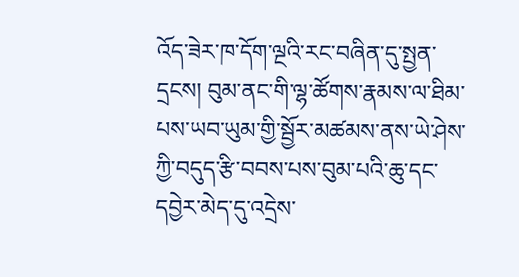འོད་ཟེར་ཁ་དོག་ལྔའི་རང་བཞིན་དུ་སྤྱན་དྲངས། བུམ་ནང་གི་ལྷ་ཚོགས་རྣམས་ལ་ཐིམ་པས་ཡབ་ཡུམ་གྱི་སྦྱོར་མཚམས་ནས་ཡེ་ཤེས་ཀྱི་བདུད་རྩི་བབས་པས་བུམ་པའི་ཆུ་དང་དབྱེར་མེད་དུ་འདྲེས་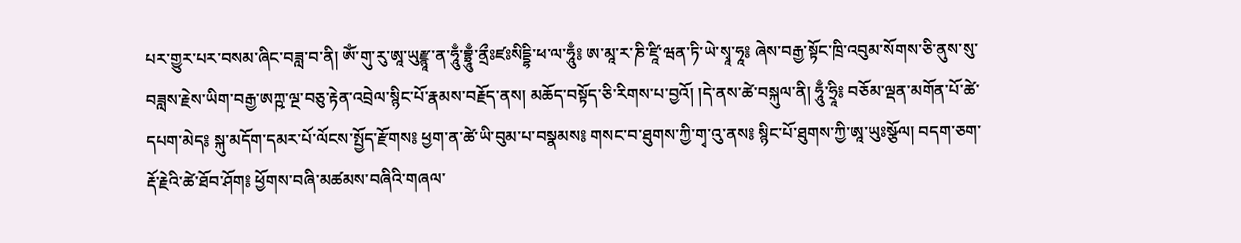པར་གྱུར་པར་བསམ་ཞིང་བཟླ་བ་ནི། ཨོཾ་གུ་རུ་ཨཱ་ཡུརྫྙཱ་ན་ཧཱུྃ་བྷྲཱུྃ་ནྲྀཿཛཿསིདྡྷི་ཕ་ལ་ཧཱུྃ༔ ཨ་མཱ་ར་ཎི་ཛཱི་ཝན་ཏི་ཡེ་སྭཱ་ཧཱ༔ ཞེས་བརྒྱ་སྟོང་ཁྲི་འབུམ་སོགས་ཅི་ནུས་སུ་བཟླས་རྗེས་ཡིག་བརྒྱ་ཨཀྵ་ལྔ་བཅུ་རྟེན་འབྲེལ་སྙིང་པོ་རྣམས་བརྗོད་ནས། མཆོད་བསྟོད་ཅི་རིགས་པ་བྱའོ། །དེ་ནས་ཚེ་བསྐུལ་ནི། ཧཱུྃ་ཧྲཱི༔ བཅོམ་ལྡན་མགོན་པོ་ཚེ་དཔག་མེད༔ སྐུ་མདོག་དམར་པོ་ལོངས་སྤྱོད་རྫོགས༔ ཕྱག་ན་ཚེ་ཡི་བུམ་པ་བསྣམས༔ གསང་བ་ཐུགས་ཀྱི་གྭ་འུ་ནས༔ སྙིང་པོ་ཐུགས་ཀྱི་ཨཱ་ཡུཿསྩོལ། བདག་ཅག་རྡོ་རྗེའི་ཚེ་ཐོབ་ཤོག༔ ཕྱོགས་བཞི་མཚམས་བཞིའི་གཞལ་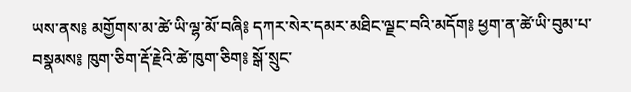ཡས་ནས༔ མགྱོགས་མ་ཚེ་ཡི་ལྷ་མོ་བཞི༔ དཀར་སེར་དམར་མཐིང་ལྗང་བའི་མདོག༔ ཕྱག་ན་ཚེ་ཡི་བུམ་པ་བསྣམས༔ ཁུག་ཅིག་རྡོ་རྗེའི་ཚེ་ཁུག་ཅིག༔ སྒོ་སྲུང་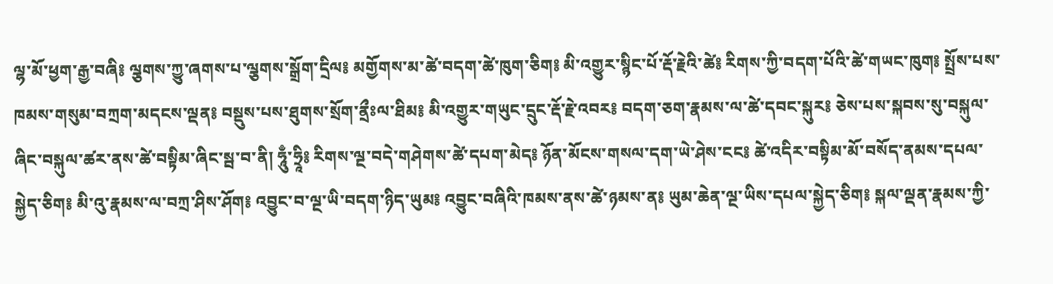ལྷ་མོ་ཕྱག་རྒྱ་བཞི༔ ལྕགས་ཀྱུ་ཞགས་པ་ལྕགས་སྒྲོག་དྲིལ༔ མགྱོགས་མ་ཚེ་བདག་ཚེ་ཁུག་ཅིག༔ མི་འགྱུར་སྙིང་པོ་རྡོ་རྗེའི་ཚེ༔ རིགས་ཀྱི་བདག་པོའི་ཚེ་གཡང་ཁུག༔ སྤྲོས་པས་ཁམས་གསུམ་བཀྲག་མདངས་ལྡན༔ བསྡུས་པས་ཐུགས་སྲོག་ནྲྀཿལ་ཐིམ༔ མི་འགྱུར་གཡུང་དྲུང་རྡོ་རྗེ་འབར༔ བདག་ཅག་རྣམས་ལ་ཚེ་དབང་སྐུར༔ ཅེས་པས་སྐབས་སུ་བསྐུལ་ཞིང་བསྐུལ་ཚར་ནས་ཚེ་བསྟིམ་ཞིང་སྦ་བ་ནི། ཧཱུྃ་ཧྲཱི༔ རིགས་ལྔ་བདེ་གཤེགས་ཚེ་དཔག་མེད༔ ཉོན་མོངས་གསལ་དག་ཡེ་ཤེས་ངང༔ ཚེ་འདིར་བསྟིམ་མོ་བསོད་ནམས་དཔལ་སྐྱེད་ཅིག༔ མི་འུ་རྣམས་ལ་བཀྲ་ཤིས་ཤོག༔ འབྱུང་བ་ལྔ་ཡི་བདག་ཉིད་ཡུམ༔ འབྱུང་བཞིའི་ཁམས་ནས་ཚེ་ཉམས་ན༔ ཡུམ་ཆེན་ལྔ་ཡིས་དཔལ་སྐྱེད་ཅིག༔ སྐལ་ལྡན་རྣམས་ཀྱི་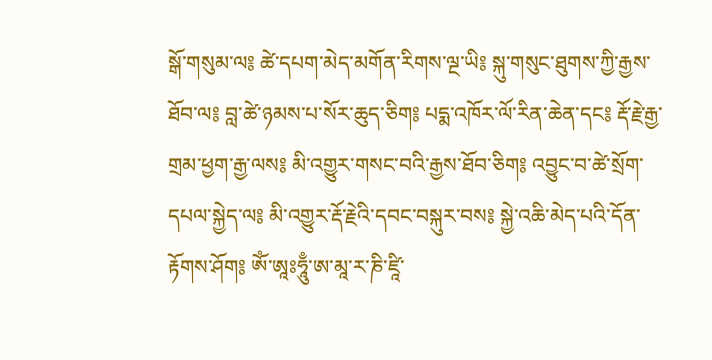སྒོ་གསུམ་ལ༔ ཚེ་དཔག་མེད་མགོན་རིགས་ལྔ་ཡི༔ སྐུ་གསུང་ཐུགས་ཀྱི་རྒྱས་ཐོབ་ལ༔ བླ་ཚེ་ཉམས་པ་སོར་ཆུད་ཅིག༔ པདྨ་འཁོར་ལོ་རིན་ཆེན་དང༔ རྡོ་རྗེ་རྒྱ་གྲམ་ཕྱག་རྒྱ་ལས༔ མི་འགྱུར་གསང་བའི་རྒྱས་ཐོབ་ཅིག༔ འབྱུང་བ་ཚེ་སྲོག་དཔལ་སྐྱེད་ལ༔ མི་འགྱུར་རྡོ་རྗེའི་དབང་བསྐུར་བས༔ སྐྱེ་འཆི་མེད་པའི་དོན་རྟོགས་ཤོག༔ ཨོཾ་ཨཱཿཧཱུྃ་ཨ་མཱ་ར་ཎི་ཛཱི་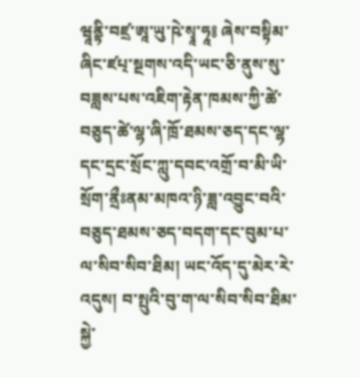ཝཱནྟི་བཛྲ་ཨཱ་ཡུ་ཥེ་སྭཱ་ཧཱ༔ ཞེས་བསྟིམ་ཞིང་ཛཔ྄་སྔགས་འདི་ཡང་ཅི་ནུས་སུ་བཟླས་པས་འཇིག་རྟེན་ཁམས་ཀྱི་ཚེ་བཅུད་ཚེ་ལྷ་ཞི་ཁྲོ་ཐམས་ཅད་དང་ལྷ་དང་དྲང་སྲོང་ཀླུ་དབང་འགྲོ་བ་མི་ཡི་སྲོག་ནྲྀཿནམ་མཁའ་ཉི་ཟླ་འབྱུང་བའི་བཅུད་ཐམས་ཅད་བདག་དང་བུམ་པ་ལ་སིབ་སིབ་ཐིམ། ཡང་འོད་དུ་མེར་རེ་འདུས། བ་སྤུའི་བུ་ག་ལ་སིབ་སིབ་ཐིམ་སྐྱེ་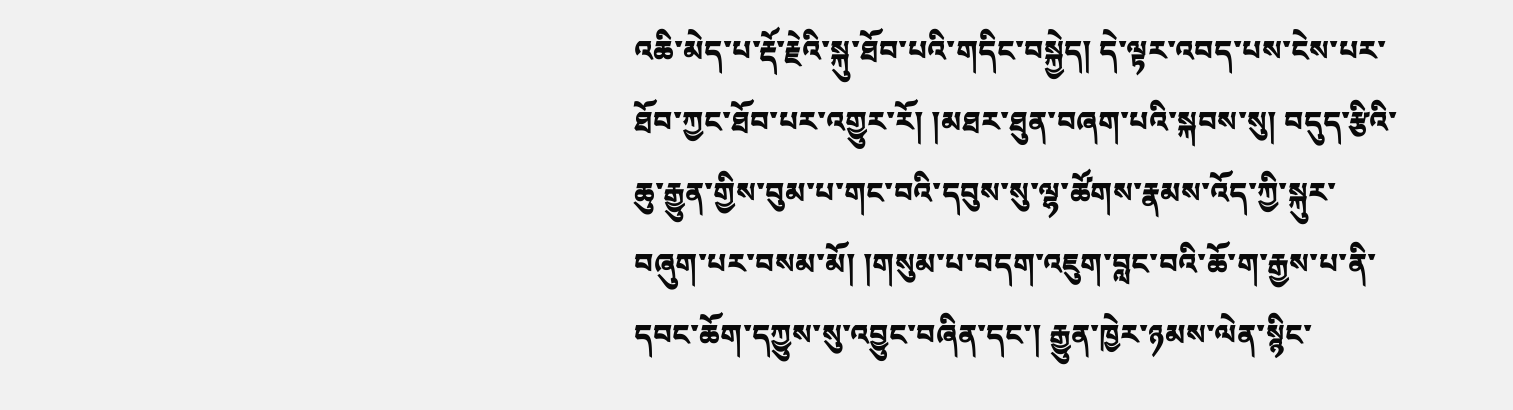འཆི་མེད་པ་རྡོ་རྗེའི་སྐུ་ཐོབ་པའི་གདིང་བསྐྱེད། དེ་ལྟར་འབད་པས་ངེས་པར་ཐོབ་ཀྱང་ཐོབ་པར་འགྱུར་རོ། །མཐར་ཐུན་བཞག་པའི་སྐབས་སུ། བདུད་རྩིའི་ཆུ་རྒྱུན་གྱིས་བུམ་པ་གང་བའི་དབུས་སུ་ལྷ་ཚོགས་རྣམས་འོད་ཀྱི་སྐུར་བཞུག་པར་བསམ་མོ། །གསུམ་པ་བདག་འཇུག་བླང་བའི་ཆོ་ག་རྒྱས་པ་ནི་དབང་ཆོག་དཀྱུས་སུ་འབྱུང་བཞིན་དང་། རྒྱུན་ཁྱེར་ཉམས་ལེན་སྙིང་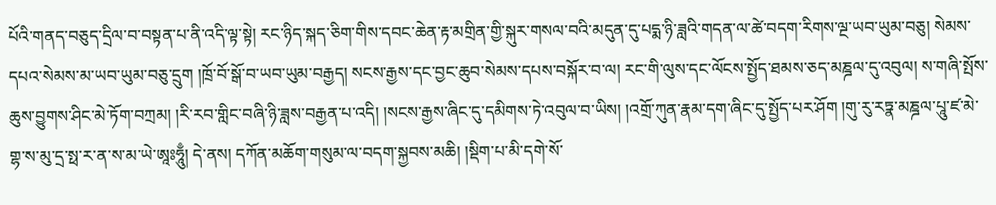པོའི་གནད་བཅུད་དྲིལ་བ་བསྟན་པ་ནི་འདི་ལྟ་སྟེ། རང་ཉིད་སྐད་ཅིག་གིས་དབང་ཆེན་རྟ་མགྲིན་གྱི་སྐུར་གསལ་བའི་མདུན་དུ་པདྨ་ཉི་ཟླའི་གདན་ལ་ཚེ་བདག་རིགས་ལྔ་ཡབ་ཡུམ་བཅུ། སེམས་དཔའ་སེམས་མ་ཡབ་ཡུམ་བཅུ་དྲུག །ཁྲོ་བོ་སྒོ་བ་ཡབ་ཡུམ་བརྒྱད། སངས་རྒྱས་དང་བྱང་ཆུབ་སེམས་དཔས་བསྐོར་བ་ལ། རང་གི་ལུས་དང་ལོངས་སྤྱོད་ཐམས་ཅད་མཎྜལ་དུ་འབུལ། ས་གཞི་སྤོས་ཆུས་བྱུགས་ཤིང་མེ་ཏོག་བཀྲམ། །རི་རབ་གླིང་བཞི་ཉི་ཟླས་བརྒྱན་པ་འདི། །སངས་རྒྱས་ཞིང་དུ་དམིགས་ཏེ་འབུལ་བ་ཡིས། །འགྲོ་ཀུན་རྣམ་དག་ཞིང་དུ་སྤྱོད་པར་ཤོག །གུ་རུ་རཏྣ་མཎྜལ་པཱུ་ཛ་མེ་གྷ་ས་མུ་དྲ་སྥ་ར་ན་ས་མ་ཡེ་ཨཱཿཧཱུྃ། དེ་ནས། དཀོན་མཆོག་གསུམ་ལ་བདག་སྐྱབས་མཆི། །སྡིག་པ་མི་དགེ་སོ་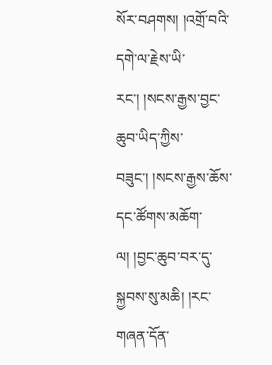སོར་བཤགས། །འགྲོ་བའི་དགེ་ལ་རྗེས་ཡི་རང་། །སངས་རྒྱས་བྱང་ཆུབ་ཡིད་ཀྱིས་བཟུང་། །སངས་རྒྱས་ཆོས་དང་ཚོགས་མཆོག་ལ། །བྱང་ཆུབ་བར་དུ་སྐྱབས་སུ་མཆི། །རང་གཞན་དོན་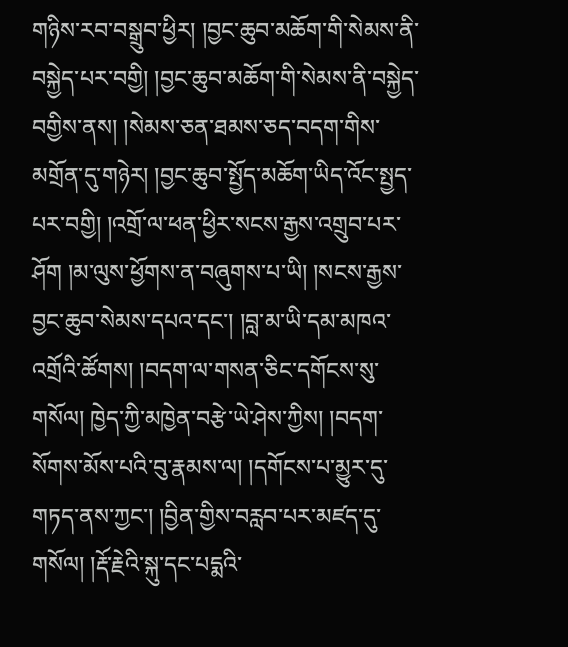གཉིས་རབ་བསྒྲུབ་ཕྱིར། །བྱང་ཆུབ་མཆོག་གི་སེམས་ནི་བསྐྱེད་པར་བགྱི། །བྱང་ཆུབ་མཆོག་གི་སེམས་ནི་བསྐྱེད་བགྱིས་ནས། །སེམས་ཅན་ཐམས་ཅད་བདག་གིས་མགྲོན་དུ་གཉེར། །བྱང་ཆུབ་སྤྱོད་མཆོག་ཡིད་འོང་སྤྱད་པར་བགྱི། །འགྲོ་ལ་ཕན་ཕྱིར་སངས་རྒྱས་འགྲུབ་པར་ཤོག །མ་ལུས་ཕྱོགས་ན་བཞུགས་པ་ཡི། །སངས་རྒྱས་བྱང་ཆུབ་སེམས་དཔའ་དང་། །བླ་མ་ཡི་དམ་མཁའ་འགྲོའི་ཚོགས། །བདག་ལ་གསན་ཅིང་དགོངས་སུ་གསོལ། ཁྱེད་ཀྱི་མཁྱེན་བརྩེ་ཡེ་ཤེས་ཀྱིས། །བདག་སོགས་མོས་པའི་བུ་རྣམས་ལ། །དགོངས་པ་མྱུར་དུ་གཏད་ནས་ཀྱང་། །བྱིན་གྱིས་བརླབ་པར་མཛད་དུ་གསོལ། །རྡོ་རྗེའི་སྐུ་དང་པདྨའི་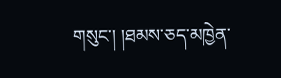གསུང་། །ཐམས་ཅད་མཁྱེན་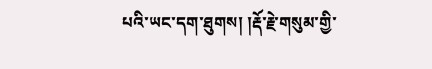པའི་ཡང་དག་ཐུགས། །རྡོ་རྗེ་གསུམ་གྱི་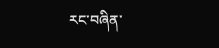རང་བཞིན་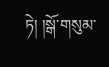ཏེ། །སྒོ་གསུམ་